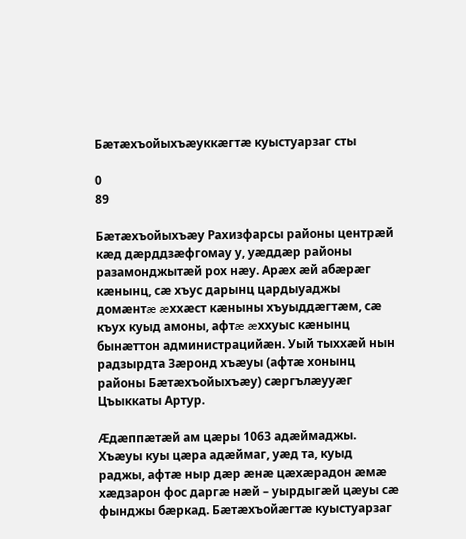Бæтæхъойыхъæуккæгтæ куыстуарзаг сты

0
89

Бæтæхъойыхъæу Рахизфарсы районы центрæй кæд дæрддзæфгомау у, уæддæр районы разамонджытæй рох нæу. Арæх æй абæрæг кæнынц, сæ хъус дарынц цардыуаджы домæнтæ æххæст кæныны хъуыддæгтæм, сæ къух куыд амоны, афтæ æххуыс кæнынц бынæттон администрацийæн. Уый тыххæй нын радзырдта Зæронд хъæуы (афтæ хонынц районы Бæтæхъойыхъæу) сæргълæууæг Цъыккаты Артур.

Æдæппæтæй ам цæры 1063 адæймаджы. Хъæуы куы цæра адæймаг, уæд та, куыд раджы, афтæ ныр дæр æнæ цæхæрадон æмæ хæдзарон фос даргæ нæй – уырдыгæй цæуы сæ фынджы бæркад. Бæтæхъойæгтæ куыстуарзаг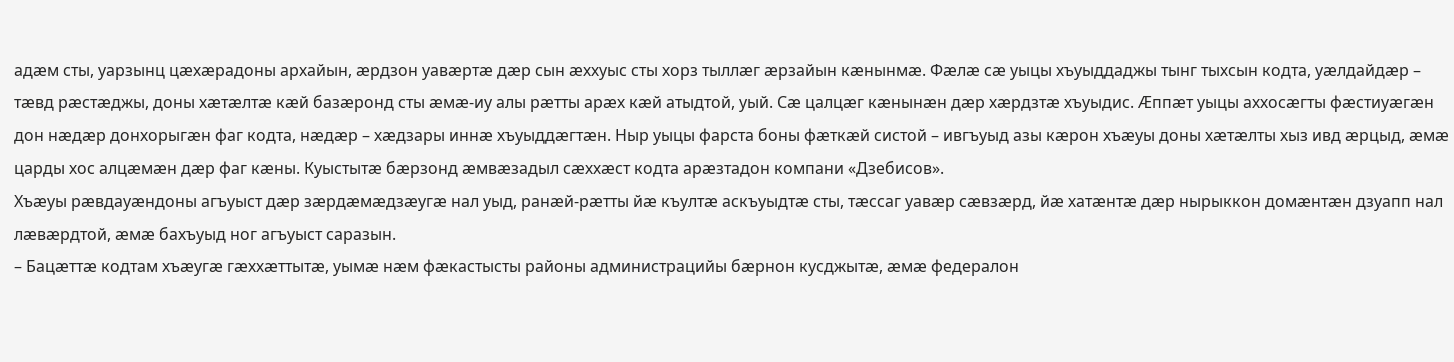адæм сты, уарзынц цæхæрадоны архайын, æрдзон уавæртæ дæр сын æххуыс сты хорз тыллæг æрзайын кæнынмæ. Фæлæ сæ уыцы хъуыддаджы тынг тыхсын кодта, уæлдайдæр – тæвд рæстæджы, доны хæтæлтæ кæй базæронд сты æмæ-иу алы рæтты арæх кæй атыдтой, уый. Сæ цалцæг кæнынæн дæр хæрдзтæ хъуыдис. Æппæт уыцы аххосæгты фæстиуæгæн дон нæдæр донхорыгæн фаг кодта, нæдæр – хæдзары иннæ хъуыддæгтæн. Ныр уыцы фарста боны фæткæй систой – ивгъуыд азы кæрон хъæуы доны хæтæлты хыз ивд æрцыд, æмæ царды хос алцæмæн дæр фаг кæны. Куыстытæ бæрзонд æмвæзадыл сæххæст кодта арæзтадон компани «Дзебисов».
Хъæуы рæвдауæндоны агъуыст дæр зæрдæмæдзæугæ нал уыд, ранæй-рæтты йæ къултæ аскъуыдтæ сты, тæссаг уавæр сæвзæрд, йæ хатæнтæ дæр нырыккон домæнтæн дзуапп нал лæвæрдтой, æмæ бахъуыд ног агъуыст саразын.
– Бацæттæ кодтам хъæугæ гæххæттытæ, уымæ нæм фæкастысты районы администрацийы бæрнон кусджытæ, æмæ федералон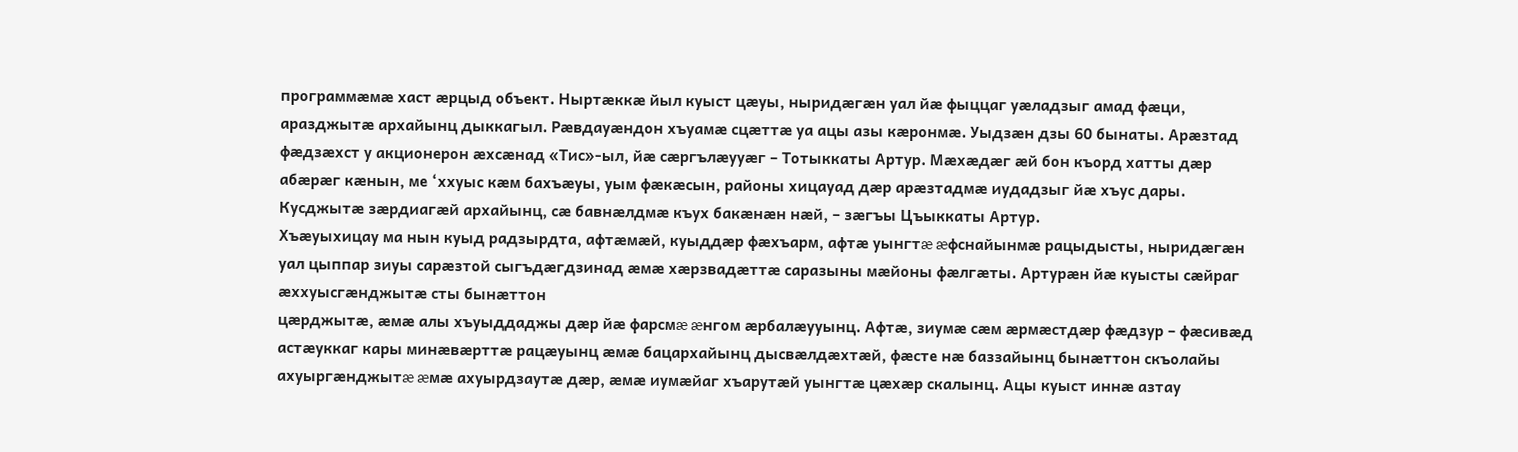программæмæ хаст æрцыд объект. Ныртæккæ йыл куыст цæуы, ныридæгæн уал йæ фыццаг уæладзыг амад фæци, аразджытæ архайынц дыккагыл. Рæвдауæндон хъуамæ сцæттæ уа ацы азы кæронмæ. Уыдзæн дзы 60 бынаты. Арæзтад фæдзæхст у акционерон æхсæнад «Тис»-ыл, йæ сæргълæууæг – Тотыккаты Артур. Мæхæдæг æй бон къорд хатты дæр абæрæг кæнын, ме ‘ххуыс кæм бахъæуы, уым фæкæсын, районы хицауад дæр арæзтадмæ иудадзыг йæ хъус дары. Кусджытæ зæрдиагæй архайынц, сæ бавнæлдмæ къух бакæнæн нæй, – зæгъы Цъыккаты Артур.
Хъæуыхицау ма нын куыд радзырдта, афтæмæй, куыддæр фæхъарм, афтæ уынгтæ æфснайынмæ рацыдысты, ныридæгæн уал цыппар зиуы сарæзтой сыгъдæгдзинад æмæ хæрзвадæттæ саразыны мæйоны фæлгæты. Артурæн йæ куысты сæйраг æххуысгæнджытæ сты бынæттон
цæрджытæ, æмæ алы хъуыддаджы дæр йæ фарсмæ æнгом æрбалæууынц. Афтæ, зиумæ сæм æрмæстдæр фæдзур – фæсивæд астæуккаг кары минæвæрттæ рацæуынц æмæ бацархайынц дысвæлдæхтæй, фæсте нæ баззайынц бынæттон скъолайы ахуыргæнджытæ æмæ ахуырдзаутæ дæр, æмæ иумæйаг хъарутæй уынгтæ цæхæр скалынц. Ацы куыст иннæ азтау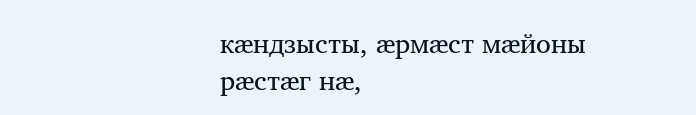кæндзысты, æрмæст мæйоны
рæстæг нæ,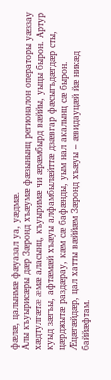фæлæ, цалынмæ фæуазал уа, уæдмæ.
Алы къуырисæры дæр Зæронд хъæумæ фæзынынц регионалон операторы уæззау хæдтулгæтæ æмæ аласынц, къуыримæ чи æрæмбырд вæййы, уыцы бырон. Артур куыд зæгъы, афтæмæй хъæуы алфамбылæйттæ дзæвгар фæсыгъдæгдæр сты, цæрджытæ раздæрау, кæм сæ бафæнды, уым нал акалынц сæ бырон.
Æцæгæйдæр, цал хатты вæййæм Зæронд хъæуы – æвидауцæй йæ никæд баййæфтам.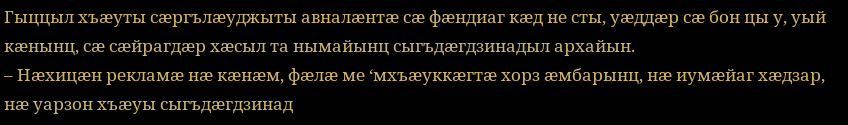Гыццыл хъæуты сæргълæуджыты авналæнтæ сæ фæндиаг кæд не сты, уæддæр сæ бон цы у, уый кæнынц, сæ сæйрагдæр хæсыл та нымайынц сыгъдæгдзинадыл архайын.
– Нæхицæн рекламæ нæ кæнæм, фæлæ ме ‘мхъæуккæгтæ хорз æмбарынц, нæ иумæйаг хæдзар, нæ уарзон хъæуы сыгъдæгдзинад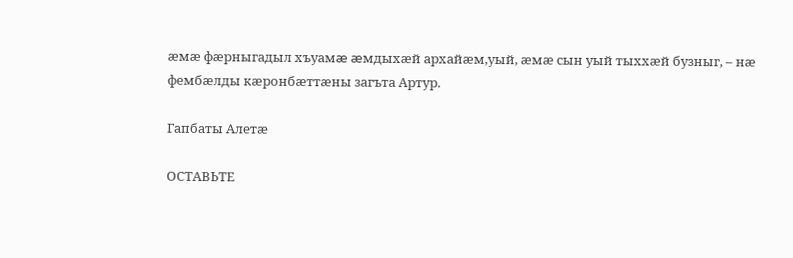æмæ фæрныгадыл хъуамæ æмдыхæй архайæм,уый, æмæ сын уый тыххæй бузныг, – нæ фембæлды кæронбæттæны загъта Артур.

Гапбаты Алетæ

ОСТАВЬТЕ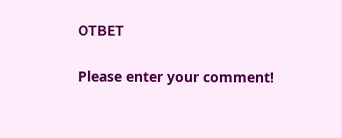ОТВЕТ

Please enter your comment!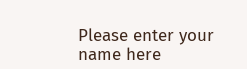Please enter your name here